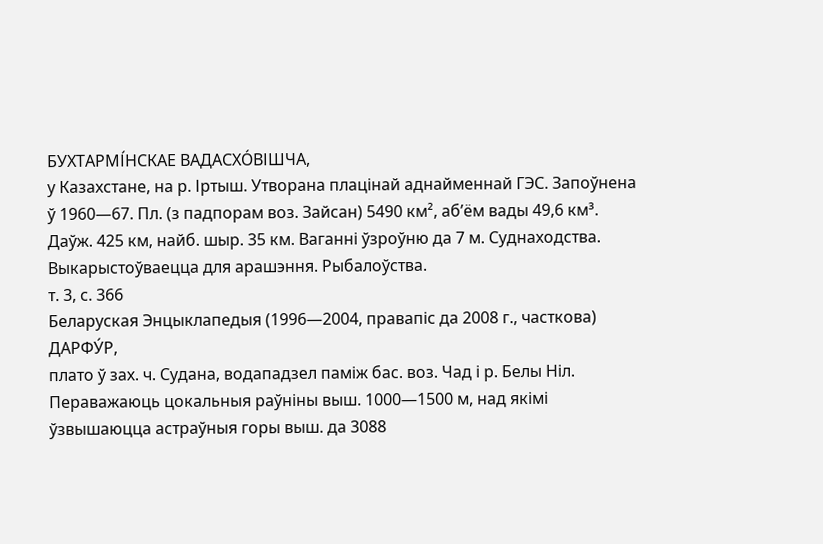БУХТАРМІ́НСКАЕ ВАДАСХО́ВІШЧА,
у Казахстане, на р. Іртыш. Утворана плацінай аднайменнай ГЭС. Запоўнена ў 1960—67. Пл. (з падпорам воз. Зайсан) 5490 км², аб’ём вады 49,6 км³. Даўж. 425 км, найб. шыр. 35 км. Ваганні ўзроўню да 7 м. Суднаходства. Выкарыстоўваецца для арашэння. Рыбалоўства.
т. 3, с. 366
Беларуская Энцыклапедыя (1996—2004, правапіс да 2008 г., часткова)
ДАРФУ́Р,
плато ў зах. ч. Судана, водападзел паміж бас. воз. Чад і р. Белы Ніл. Пераважаюць цокальныя раўніны выш. 1000—1500 м, над якімі ўзвышаюцца астраўныя горы выш. да 3088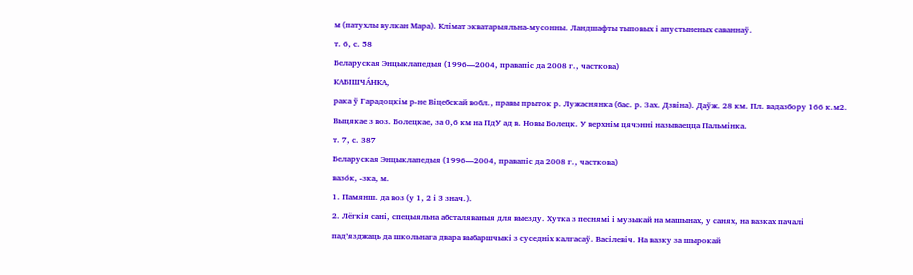м (патухлы вулкан Мара). Клімат экватарыяльна-мусонны. Ландшафты тыповых і апустыненых саваннаў.
т. 6, с. 58
Беларуская Энцыклапедыя (1996—2004, правапіс да 2008 г., часткова)
КАБІШЧА́НКА,
рака ў Гарадоцкім р-не Віцебскай вобл., правы прыток р. Лужаснянка (бас. р. Зах. Дзвіна). Даўж. 28 км. Пл. вадазбору 166 к.м2. Выцякае з воз. Болецкае, за 0,6 км на ПдУ ад в. Новы Болецк. У верхнім цячэнні называецца Пальмінка.
т. 7, с. 387
Беларуская Энцыклапедыя (1996—2004, правапіс да 2008 г., часткова)
вазо́к, ‑зка, м.
1. Памянш. да воз (у 1, 2 і 3 знач.).
2. Лёгкія сані, спецыяльна абсталяваныя для выезду. Хутка з песнямі і музыкай на машынах, у санях, на вазках пачалі пад’язджаць да школьнага двара выбаршчыкі з суседніх калгасаў. Васілевіч. На вазку за шырокай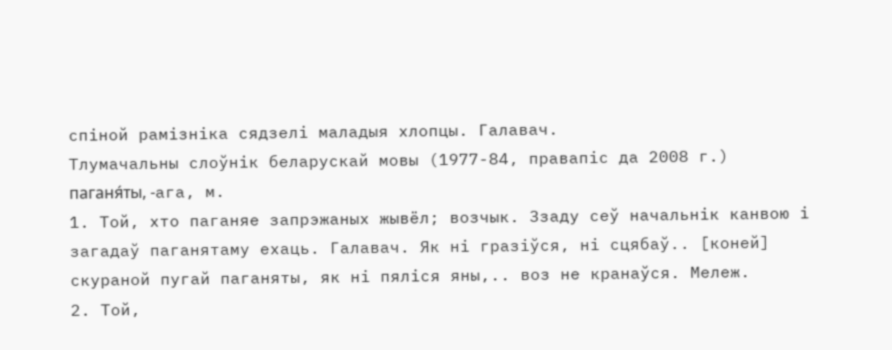спіной рамізніка сядзелі маладыя хлопцы. Галавач.
Тлумачальны слоўнік беларускай мовы (1977-84, правапіс да 2008 г.)
паганя́ты, ‑ага, м.
1. Той, хто паганяе запрэжаных жывёл; возчык. Ззаду сеў начальнік канвою і загадаў паганятаму ехаць. Галавач. Як ні гразіўся, ні сцябаў.. [коней] скураной пугай паганяты, як ні пяліся яны,.. воз не кранаўся. Мележ.
2. Той,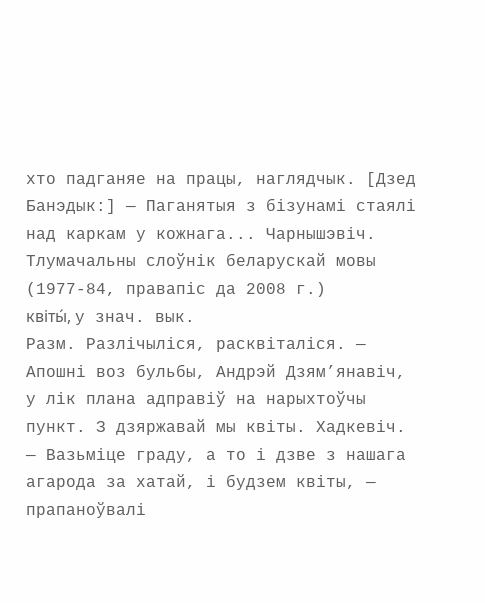хто падганяе на працы, наглядчык. [Дзед Банэдык:] — Паганятыя з бізунамі стаялі над каркам у кожнага... Чарнышэвіч.
Тлумачальны слоўнік беларускай мовы (1977-84, правапіс да 2008 г.)
квіты́, у знач. вык.
Разм. Разлічыліся, расквіталіся. — Апошні воз бульбы, Андрэй Дзям’янавіч, у лік плана адправіў на нарыхтоўчы пункт. З дзяржавай мы квіты. Хадкевіч. — Вазьміце граду, а то і дзве з нашага агарода за хатай, і будзем квіты, — прапаноўвалі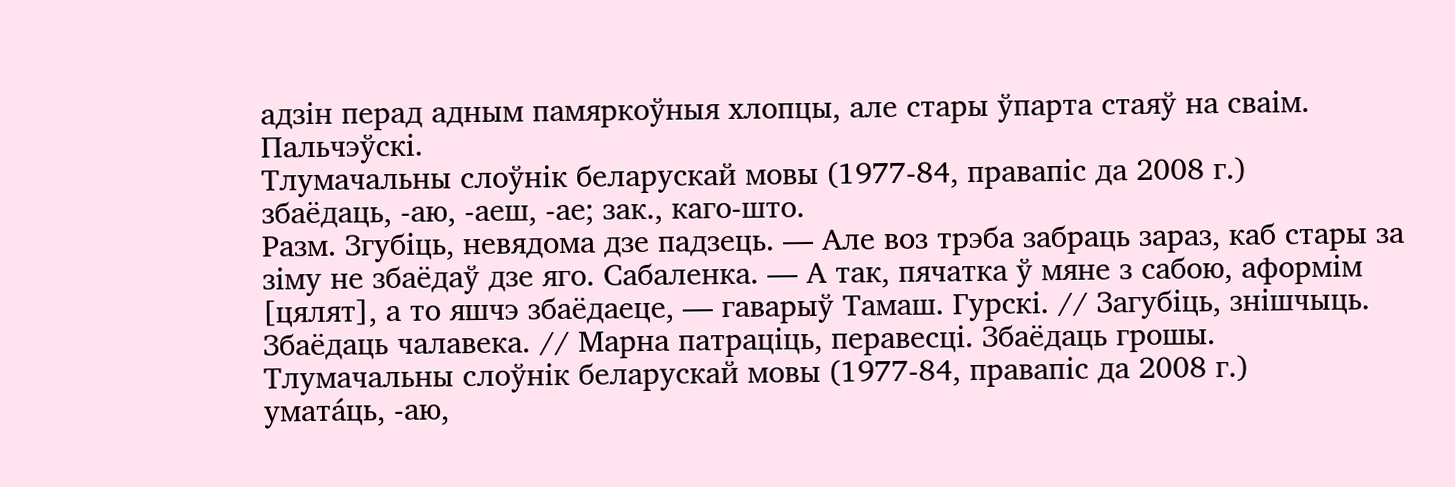адзін перад адным памяркоўныя хлопцы, але стары ўпарта стаяў на сваім. Пальчэўскі.
Тлумачальны слоўнік беларускай мовы (1977-84, правапіс да 2008 г.)
збаёдаць, ‑аю, ‑аеш, ‑ае; зак., каго-што.
Разм. Згубіць, невядома дзе падзець. — Але воз трэба забраць зараз, каб стары за зіму не збаёдаў дзе яго. Сабаленка. — А так, пячатка ў мяне з сабою, аформім [цялят], а то яшчэ збаёдаеце, — гаварыў Тамаш. Гурскі. // Загубіць, знішчыць. Збаёдаць чалавека. // Марна патраціць, перавесці. Збаёдаць грошы.
Тлумачальны слоўнік беларускай мовы (1977-84, правапіс да 2008 г.)
умата́ць, ‑аю,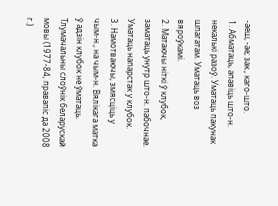‑аеш, ‑ае; зак., каго-што.
1. Абматаць, апавіць што‑н. некалькі разоў. Уматаць пакунак шпагатам. Уматаць воз вяроўкамі.
2. Матаючы ніткі ў клубок, заматаць унутр што‑н. пабочнае. Уматаць напарстак у клубок.
3. Намотваючы, змясціць у чым‑н., на чым‑н. Вялікага матка ў адзін клубок не ўматаць.
Тлумачальны слоўнік беларускай мовы (1977-84, правапіс да 2008 г.)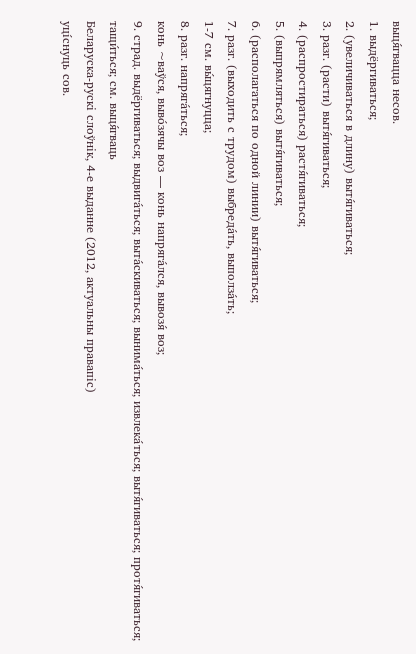выця́гвацца несов.
1. выдёргиваться;
2. (увеличиваться в длину) вытя́гиваться;
3. разг. (расти) вытя́гиваться;
4. (распростираться) растя́гиваться;
5. (выпрямляться) вытя́гиваться;
6. (располагаться по одной линии) вытя́гиваться;
7. разг. (выходить с трудом) выбреда́ть, выполза́ть;
1-7 см. вы́цягнуцца;
8. разг. напряга́ться;
конь ~ваўся, выво́зячы воз — конь напряга́лся, вывозя́ воз;
9. страд. выдёргиваться; выдвига́ться; выта́скиваться; вынима́ться; извлека́ться; вытя́гиваться; протя́гиваться; тащи́ться; см. выця́гваць
Беларуска-рускі слоўнік, 4-е выданне (2012, актуальны правапіс)
уці́снуць сов.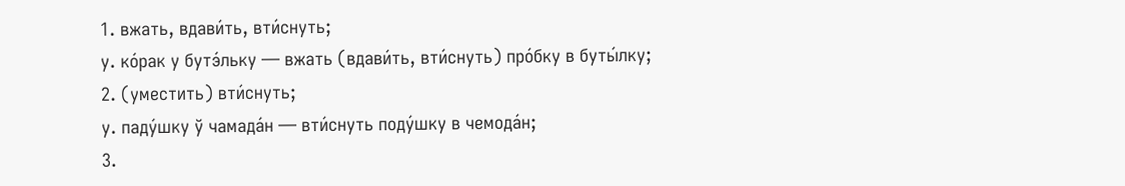1. вжать, вдави́ть, вти́снуть;
у. ко́рак у бутэ́льку — вжать (вдави́ть, вти́снуть) про́бку в буты́лку;
2. (уместить) вти́снуть;
у. паду́шку ў чамада́н — вти́снуть поду́шку в чемода́н;
3.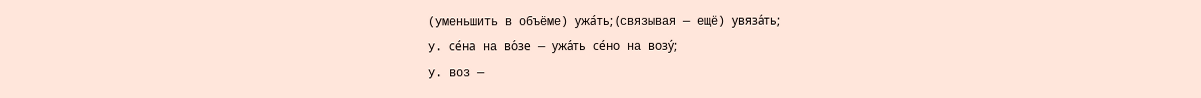(уменьшить в объёме) ужа́ть; (связывая — ещё) увяза́ть;
у. се́на на во́зе — ужа́ть се́но на возу́;
у. воз —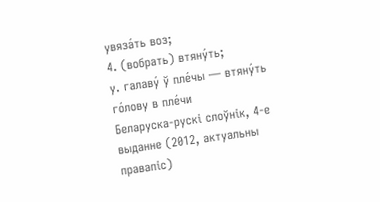увяза́ть воз;
4. (вобрать) втяну́ть;
у. галаву́ ў пле́чы — втяну́ть го́лову в пле́чи
Беларуска-рускі слоўнік, 4-е выданне (2012, актуальны правапіс)